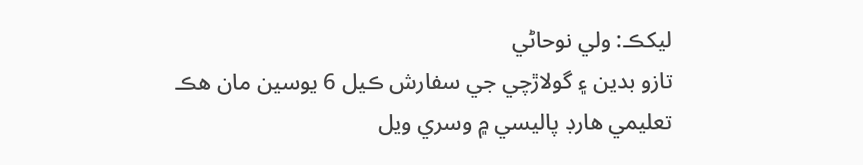ليکڪ: ولي نوحاڻي
تازو بدين ۽ گولاڙچي جي سفارش ڪيل 6 يوسين مان هڪ تعليمي هارڊ پاليسي ۾ وسري ويل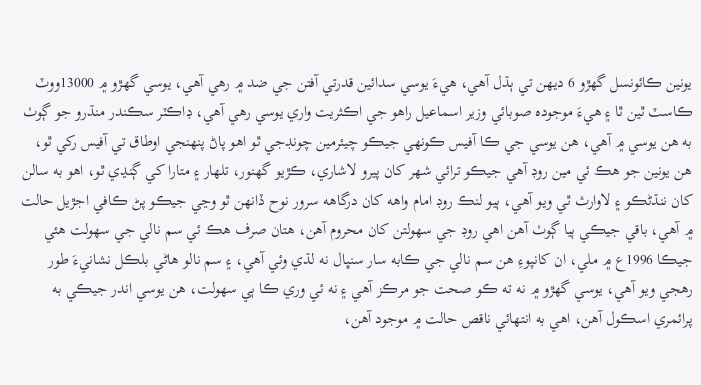يونين ڪائونسل گهڙو 6 ديهن تي ٻڌل آهي، هيءَ يوسي سدائين قدرتي آفتن جي ضد ۾ رهي آھي، يوسي گهڙو ۾ 13000ووٽ ڪاسٽ ٿين ٿا ۽ هيءَ موجوده صوبائي وزير اسماعيل راهو جي اڪثريت واري يوسي رهي آهي، ڊاڪٽر سڪندر منڌرو جو ڳوٺ به هن يوسي ۾ آهي، هن يوسي جي ڪا آفيس ڪونهي جيڪو چيئرمين چونڊجي ٿو اهو پاڻ پنهنجي اوطاق تي آفيس رکي ٿو، هن يونين جو هڪ ئي مين روڊ آهي جيڪو ترائي شهر کان پيرو لاشاري، ڪڙيو گهنور، تلهار ۽ متارا کي ڳنڍي ٿو، اهو به سالن کان ننڌڻڪو ۽ لاوارث ٿي ويو آھي، ٻيو لنڪ روڊ امام واهه کان درگاهه سرور نوح ڏانهن ٿو وڃي جيڪو پڻ ڪافي اجڙيل حالت ۾ آھي، باقي جيڪي ٻيا ڳوٺ آھن اهي روڊ جي سهولتن کان محروم آھن، هتان صرف هڪ ئي سم نالي جي سهولت هئي جيڪا 1996ع ۾ ملي، ان کانپوءِ هن سم نالي جي ڪابه سار سنڀال نه لڌي وئي آهي، ۽ سم نالو هاڻي بلڪل نشانيءَ طور رهجي ويو آهي، يوسي گهڙو ۾ نه ته ڪو صحت جو مرڪز آهي ۽ نه ئي وري ڪا ٻي سهولت، هن يوسي اندر جيڪي به پرائمري اسڪول آهن، اهي به انتهائي ناقص حالت ۾ موجود آهن،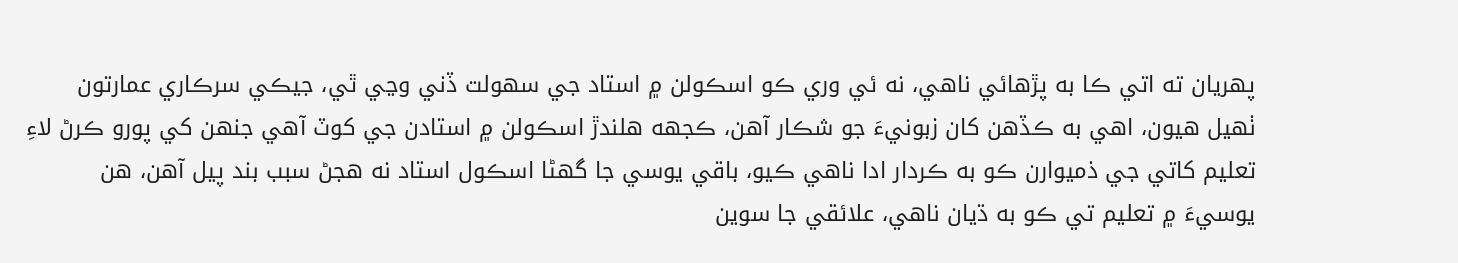پهريان ته اتي ڪا به پڙهائي ناهي، نه ئي وري ڪو اسڪولن ۾ استاد جي سهولت ڏني وڃي ٿي، جيڪي سرڪاري عمارتون ٺهيل هيون، اهي به ڪڏهن کان زبونيءَ جو شڪار آهن، ڪجهه هلندڙ اسڪولن ۾ استادن جي کوٽ آهي جنهن کي پورو ڪرڻ لاءِ تعليم کاتي جي ذميوارن ڪو به ڪردار ادا ناهي ڪيو، باقي يوسي جا گهڻا اسڪول استاد نه هجڻ سبب بند پيل آهن، هن يوسيءَ ۾ تعليم تي ڪو به ڌيان ناهي، علائقي جا سوين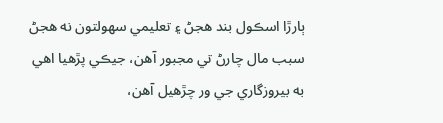ٻارڙا اسڪول بند هجڻ ۽ تعليمي سهولتون نه هجڻ سبب مال چارڻ تي مجبور آهن، جيڪي پڙهيا اهي به بيروزگاري جي ور چڙهيل آهن،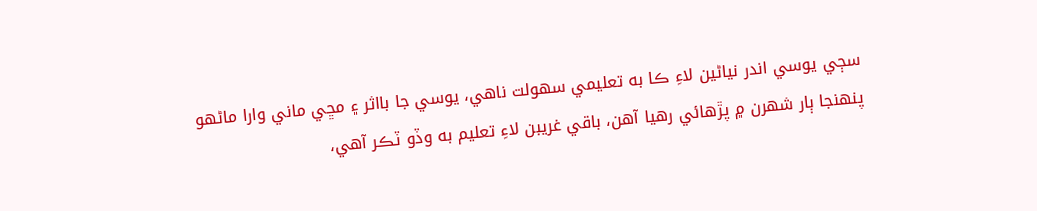سڄي يوسي اندر نياڻين لاءِ ڪا به تعليمي سهولت ناهي، يوسي جا بااثر ۽ مڇي ماني وارا ماڻهو پنهنجا ٻار شهرن ۾ پڙهائي رهيا آهن، باقي غريبن لاءِ تعليم به وڏو ٽڪر آهي،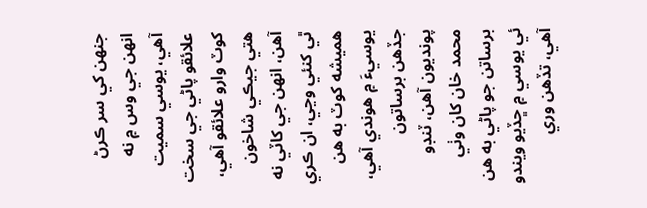جنهن کي سر ڪرڻ انهن جي وس ۾ نه آهي، يوسي سميت علائقو پاڻي جي سخت کوٽ وارو علائقو آهي، هتي جيڪي شاخون آهن، انهن جي کاٽي نه ٿي کنئي وڃي، ان ڪري هميشه کوٽ به هن يوسيءَ ۾ هوندي آهي، جڏهن برساتون پونديون آهن، ٽنڊو محمد خان کان وٺي برساتن جو پاڻي به هن ئي يوسي ۾ ڇڏيو ويندو آهي، تڏهن وري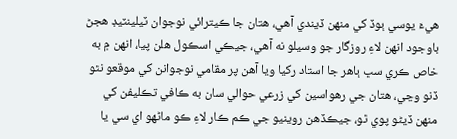هيءَ يوسي ٻوڏ کي منهن ڏيندي آهي، هتان جا ڪيترائي نوجوان ٽيلينٽيڊ هجڻ باوجود انهن لاءِ روزگار جو وسيلو نه آهي، جيڪي اسڪول هلن پيا، انهن ۾ به خاص ڪري سڀ ٻاهر جا استاد رکيا ويا آهن پر مقامي نوجوانن کي موقعو نٿو ڏنو وڃي، هتان جي رهواسين کي زرعي حوالي سان به ڪافي تڪليفن کي منهن ڏيڻو پوي ٿو، جيڪڏهن روينيو جي ڪم ڪار لاءِ ڪو ماڻهو اي سي يا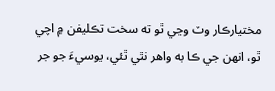مختيارڪار وٽ وڃي ٿو ته سخت تڪليفن ۾ اچي ٿو، انهن جي ڪا به واهر نٿي ٿئي، يوسيءَ جو جر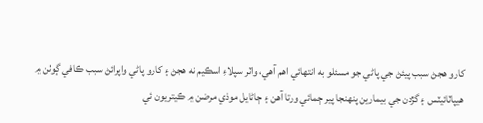کارو هجڻ سبب پيئڻ جي پاڻي جو مسئلو به انتهائي اهم آهي، واٽر سپلاءِ اسڪيم نه هجڻ ۽ کارو پاڻي واپرائڻ سبب ڪافي ڳوٺن ۾ هيپاٽائيٽس ۽ گڙدن جي بيمارين پنهنجا پير ڄمائي ورتا آهن ۽ ڄاڻايل موذي مرضن ۾ ڪيتريون ئي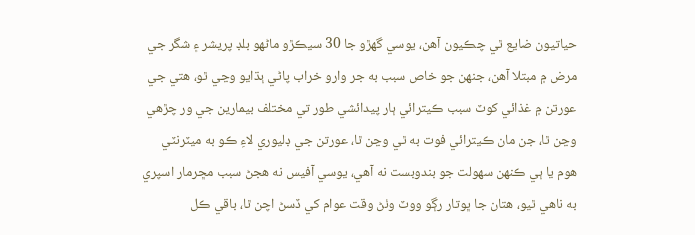حياتيون ضايع ٿي چڪيون آهن، يوسي گهڙو جا 30 سيڪڙو ماڻهو بلڊ پريشر ۽ شگر جي مرض ۾ مبتلا آهن، جنهن جو خاص سبب به جر وارو خراب پاڻي ٻڌايو وڃي ٿو، هتي جي عورتن ۾ غذائي کوٽ سبب ڪيترائي ٻار پيدائشي طور تي مختلف بيمارين جي ور چڙهي وڃن ٿا، جن مان ڪيترائي فوت به ٿي وڃن ٿا، عورتن جي ڊليوري لاءِ ڪو به ميٽرنٽي هوم يا ٻي ڪنهن سهولت جو بندوبست نه آهي، يوسي آفيس نه هجڻ سبب مڇرمار اسپري به ناهي ٿيو، هتان جا ڀوتار رڳو ووٽ وٺڻ وقت عوام کي ڏسڻ اچن ٿا، باقي ڪل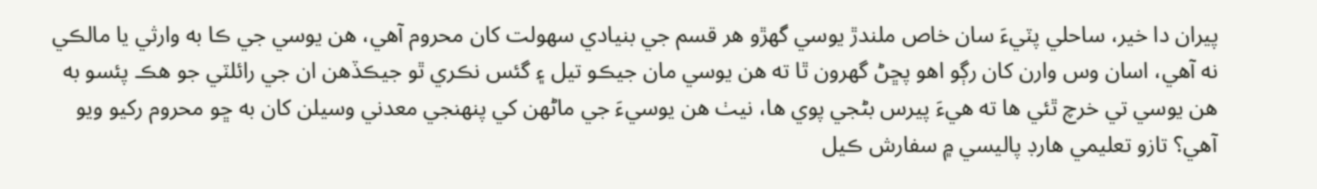پيران دا خير، ساحلي پٽيءَ سان خاص ملندڙ يوسي گهڙو هر قسم جي بنيادي سهولت کان محروم آهي، هن يوسي جي ڪا به وارثي يا مالڪي نه آهي، اسان وس وارن کان رڳو اهو پڇڻ گهرون ٿا ته هن يوسي مان جيڪو تيل ۽ گئس نڪري ٿو جيڪڏهن ان جي رائلٽي جو هڪ پئسو به هن يوسي تي خرچ ٿئي ها ته هيءَ پيرس بڻجي پوي ها، نيٺ هن يوسيءَ جي ماڻهن کي پنهنجي معدني وسيلن کان به ڇو محروم رکيو ويو آهي؟ تازو تعليمي هارڊ پاليسي ۾ سفارش ڪيل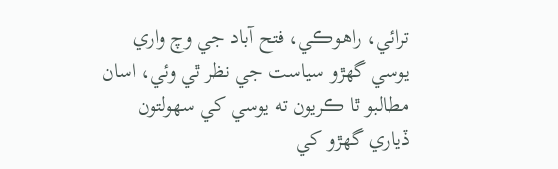ترائي، راهوڪي، فتح آباد جي وچ واري يوسي گهڙو سياست جي نظر ٿي وئي، اسان مطالبو ٿا ڪريون ته يوسي کي سهولتون ڏياري گهڙو کي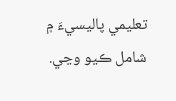تعليمي پاليسيءَ ۾ شامل ڪيو وڃي.